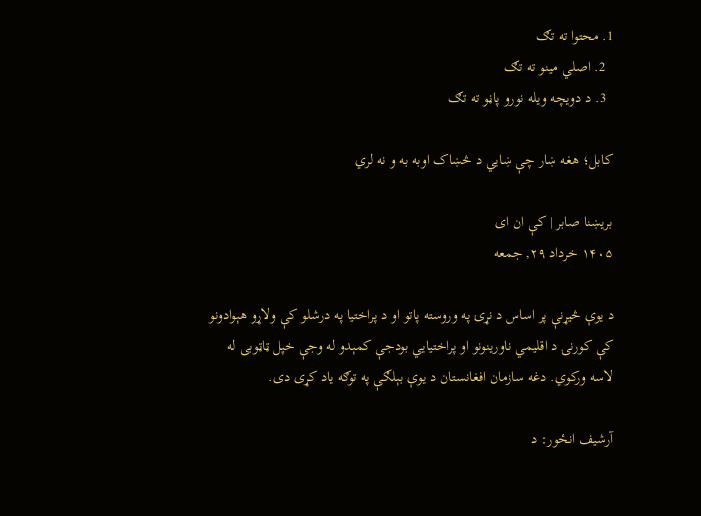1. محتوا ته تګ
  2. اصلي مینو ته تګ
  3. د دویچه ویله نورو پاڼو ته تګ

کابل؛ هغه ښار چې ښایي د څښاک اوبه به و نه لري

بريښنا صابر | کې ان ای
۱۴۰۵ خرداد ۲۹, جمعه

د يوې څيړنې پر اساس د نړۍ په وروسته پاتو او د پراختيا په درشلو کې ولاړو هېوادونو کې کورنۍ د اقليمي ناورينونو او پراختيايي بودجې کمېدو له وجې خپل ټاټوبی له لاسه ورکوي. دغه سازمان افغانستان د يوې بېلګې په توګه ياد کړی دی.

آرشيف انځور: د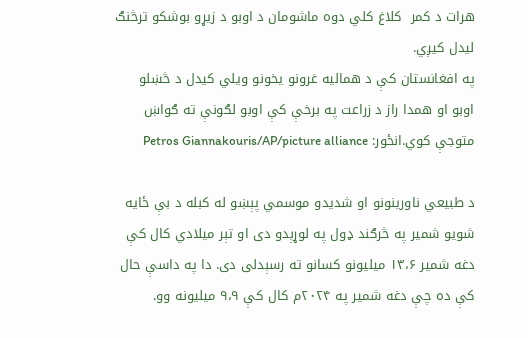هرات د کمر  کلاغ کلي دوه ماشومان د اوبو د زيړو بوشکو ترڅنګ ليدل کيږي.
په افغانستان کې د هماليه غرونو يخونو ويلي کيدل د څښلو اوبو او همدا راز د زراعت په برخې کې اوبو لګونې ته ګواښ متوجې کوي.انځور: Petros Giannakouris/AP/picture alliance

د طبيعي ناورينونو او شديدو موسمي پېښو له کبله د بې ځایه شويو شمير په څرګند ډول په لوړېدو دی او تېر ميلادي کال کې دغه شمیر ۱۳،۶ ميليونو کسانو ته رسېدلی دی. دا په داسې حال کې ده چې دغه شمیر په ۲۰۲۴م کال کې ۹،۹ ميليونه وو.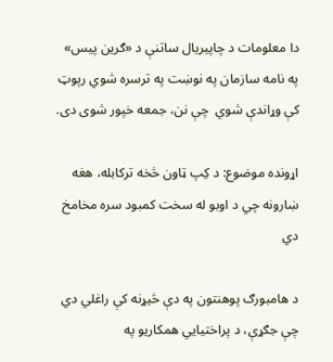دا معلومات د چاپیريال ساتنې د «ګرين پیس» په نامه سازمان په نوښت په ترسره شوي رپوټ کې وړاندې شوي  چې نن، جمعه خپور شوی دی.

اړونده موضوع: د کِپ ټاون څخه ترکابله، هغه ښارونه چي د اوبو له سخت کمبود سره مخامخ دي

د هامبورګ پوهنتون په دې څيړنه کې راغلي دي چې جګړې، د پراختيايي همکاريو په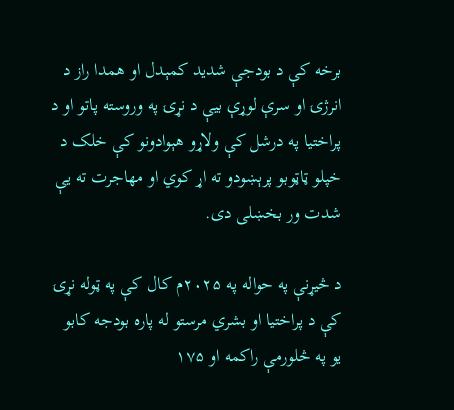برخه کې د بودجې شديد کمېدل او همدا راز د انرژۍ او سرې لوړې بیې د نړۍ په وروسته پاتو او د پراختيا په درشل کې ولاړو هېوادونو کې خلک د خپلو ټاټوبو پرېښودو ته اړ کوي او مهاجرت ته یې شدت ور بخښلی دی.

د څيړنې په حواله په ۲۰۲۵م کال کې په ټوله نړۍ کې د پراختيا او بشري مرستو له پاره بودجه کابو يو په څلورمې راکمه او ۱۷۵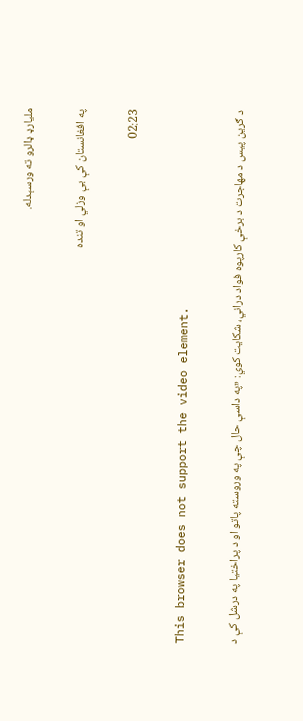مليارډ ډالرو ته ورسېدله.

په افغانستان کې بې وزلي او تنده

02:23

This browser does not support the video element.

د ګرين پيس د مهاجرت د برخې کارپوه فواد دراني، شکايت کوي: «په داسې حال چې په وروسته پاتو او د پراختيا په درشل کې د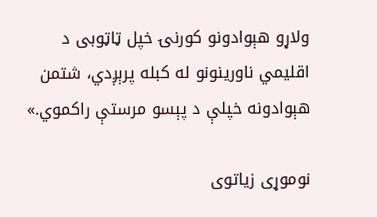ولاړو هېوادونو کورنۍ خپل ټاټوبی د اقليمي ناورينونو له کبله پرېږدي، شتمن هېوادونه خپلې د پېسو مرستې راکموي.»

نوموړی زياتوی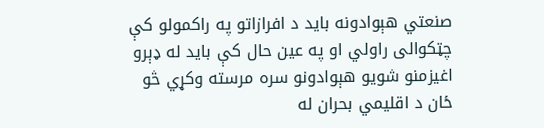صنعتي هېوادونه بايد د افرازاتو په راکمولو کې چټکوالی راولي او په عين حال کې باید له ډېرو اغیزمنو شويو هېوادونو سره مرسته وکړي څو ځان د اقليمي بحران له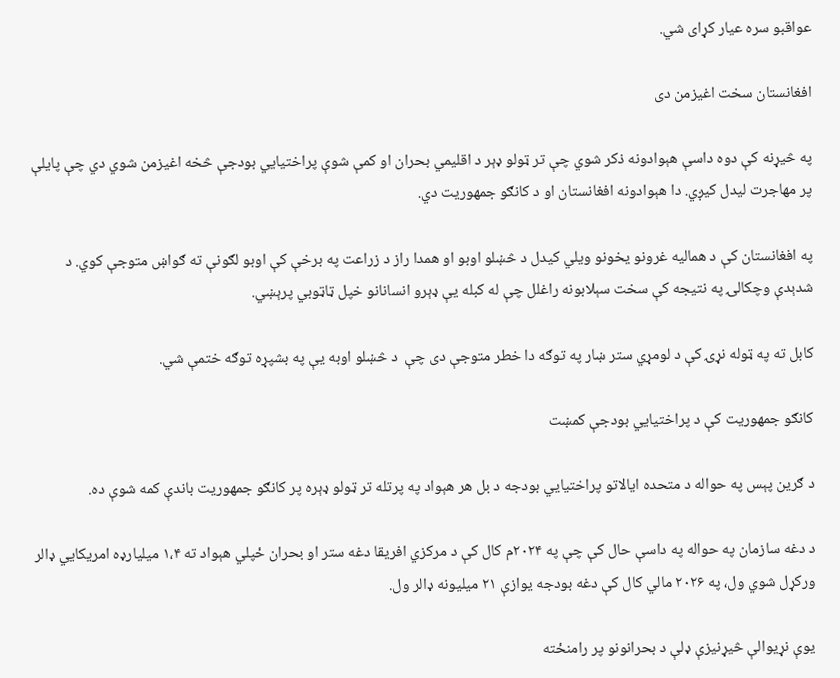عواقبو سره عيار کړای شي.

افغانستان سخت اغیزمن دی

په څيړنه کې دوه داسې هېوادونه ذکر شوي چې تر ټولو ډېر د اقليمي بحران او کمې شوې پراختيايي بودجې څخه اغیزمن شوي دي چې پایلې پر مهاجرت ليدل کيږي. دا هېوادونه افغانستان او د کانګو جمهوريت دي.

په افغانستان کې د هماليه غرونو يخونو ويلي کيدل د څښلو اوبو او همدا راز د زراعت په برخې کې اوبو لګونې ته ګواښ متوجې کوي. د شدېدې وچکالۍ په نتيجه کې سخت سېلابونه راغلل چې له کبله یې ډېرو انسانانو خپل ټاټوبي پرېښي.

کابل ته په ټوله نړۍ کې د لومړي ستر ښار په توګه دا خطر متوجې دی چې  د څښلو اوبه یې په بشپړه توګه ختمې شي.

کانګو جمهوريت کې د پراختيايي بودجې کمښت

د ګرين پېس په حواله د متحده ایالاتو پراختيايي بودجه د بل هر هېواد په پرتله تر ټولو ډېره پر کانګو جمهوريت باندې کمه شوې ده.

د دغه سازمان په حواله په داسې حال کې چې په ۲۰۲۴م کال کې د مرکزي افريقا دغه ستر او بحران ځپلي هېواد ته ۱،۴ میليارډه امريکايي ډالر ورکړل شوي ول، په ۲۰۲۶ مالي کال کې دغه بودجه يوازې ۲۱ میليونه ډالر ول.

يوې نړيوالې څيړنیزې ډلې د بحرانونو پر رامنځته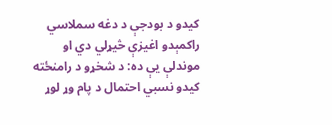کيدو د بودجې د دغه سملاسي راکمېدو اغیزې څيړلي دي او موندلې یې ده: د شخړو د رامنځته کيدو نسبي احتمال د پام وړ لوړ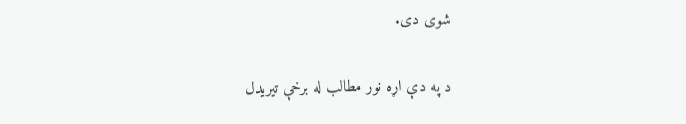شوی دی.

د په دې اړه نور مطالب له برخې تیريدل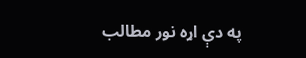په دې اړه نور مطالب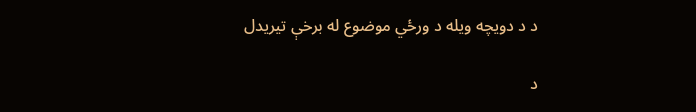د د دویچه ویله د ورځي موضوع له برخې تیريدل

د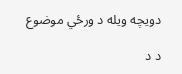دویچه ویله د ورځي موضوع

د د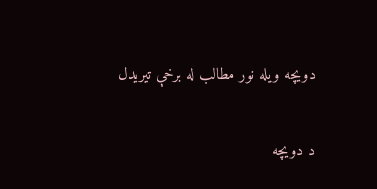دویچه ویله نور مطالب له برخې تیريدل

د دویچه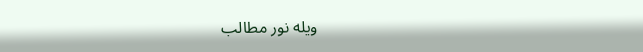ویله نور مطالب